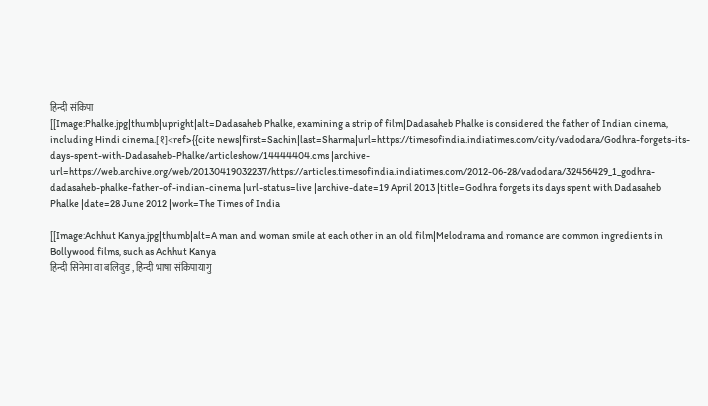हिन्दी संकिपा
[[Image:Phalke.jpg|thumb|upright|alt=Dadasaheb Phalke, examining a strip of film|Dadasaheb Phalke is considered the father of Indian cinema, including Hindi cinema.[१]<ref>{{cite news|first=Sachin|last=Sharma|url=https://timesofindia.indiatimes.com/city/vadodara/Godhra-forgets-its-days-spent-with-Dadasaheb-Phalke/articleshow/14444404.cms |archive-url=https://web.archive.org/web/20130419032237/https://articles.timesofindia.indiatimes.com/2012-06-28/vadodara/32456429_1_godhra-dadasaheb-phalke-father-of-indian-cinema |url-status=live |archive-date=19 April 2013 |title=Godhra forgets its days spent with Dadasaheb Phalke |date=28 June 2012 |work=The Times of India

[[Image:Achhut Kanya.jpg|thumb|alt=A man and woman smile at each other in an old film|Melodrama and romance are common ingredients in Bollywood films, such as Achhut Kanya
हिन्दी सिनेमा वा बलिवुड , हिन्दी भाषा संकिपायागु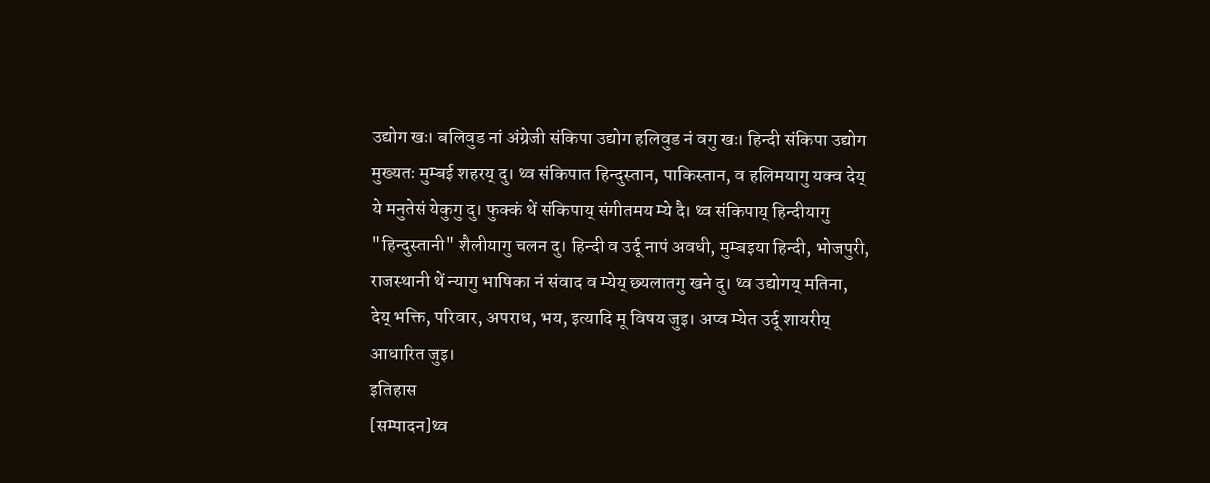उद्योग खः। बलिवुड नां अंग्रेजी संकिपा उद्योग हलिवुड नं वगु खः। हिन्दी संकिपा उद्योग मुख्यतः मुम्बई शहरय् दु। थ्व संकिपात हिन्दुस्तान, पाकिस्तान, व हलिमयागु यक्व देय् ये मनुतेसं येकुगु दु। फुक्कं थें संकिपाय् संगीतमय म्ये दै। थ्व संकिपाय् हिन्दीयागु "हिन्दुस्तानी" शैलीयागु चलन दु। हिन्दी व उर्दू नापं अवधी, मुम्बइया हिन्दी, भोजपुरी, राजस्थानी थें न्यागु भाषिका नं संवाद व म्येय् छ्यलातगु खने दु। थ्व उद्योगय् मतिना, देय् भक्ति, परिवार, अपराध, भय, इत्यादि मू विषय जुइ। अप्व म्येत उर्दू शायरीय् आधारित जुइ।
इतिहास
[सम्पादन]थ्व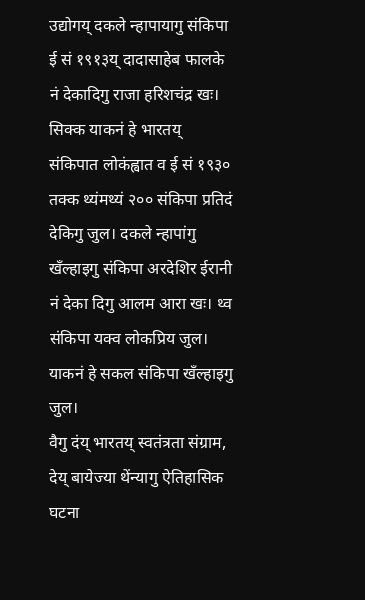उद्योगय् दकले न्हापायागु संकिपा ई सं १९१३य् दादासाहेब फालके नं देकादिगु राजा हरिशचंद्र खः। सिक्क याकनं हे भारतय् संकिपात लोकंह्वात व ई सं १९३० तक्क थ्यंमथ्यं २०० संकिपा प्रतिदं देकिगु जुल। दकले न्हापांगु खँल्हाइगु संकिपा अरदेशिर ईरानी नं देका दिगु आलम आरा खः। थ्व संकिपा यक्व लोकप्रिय जुल। याकनं हे सकल संकिपा खँल्हाइगु जुल।
वैगु दंय् भारतय् स्वतंत्रता संग्राम, देय् बायेज्या थेंन्यागु ऐतिहासिक घटना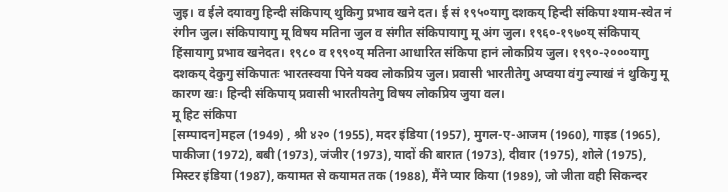जुइ। व ईले दयावगु हिन्दी संकिपाय् थुकिगु प्रभाव खने दत। ई सं १९५०यागु दशकय् हिन्दी संकिपा श्याम-स्वेत नं रंगीन जुल। संकिपायागु मू विषय मतिना जुल व संगीत संकिपायागु मू अंग जुल। १९६०-१९७०य् संकिपाय् हिंसायागु प्रभाव खनेदत। १९८० व १९९०य् मतिना आधारित संकिपा हानं लोकप्रिय जुल। १९९०-२०००यागु दशकय् देकुगु संकिपातः भारतस्वया पिने यक्व लोकप्रिय जुल। प्रवासी भारतीतेगु अप्वया वंगु ल्याखं नं थुकिगु मू कारण खः। हिन्दी संकिपाय् प्रवासी भारतीयतेगु विषय लोकप्रिय जुया वल।
मू हिट संकिपा
[सम्पादन]महल (1949) , श्री ४२० (1955), मदर इंडिया (1957), मुगल-ए-आजम (1960), गाइड (1965), पाकीजा (1972), बबी (1973), जंजीर (1973), यादों की बारात (1973), दीवार (1975), शोले (1975), मिस्टर इंडिया (1987), कयामत से कयामत तक (1988), मैंने प्यार किया (1989), जो जीता वही सिकन्दर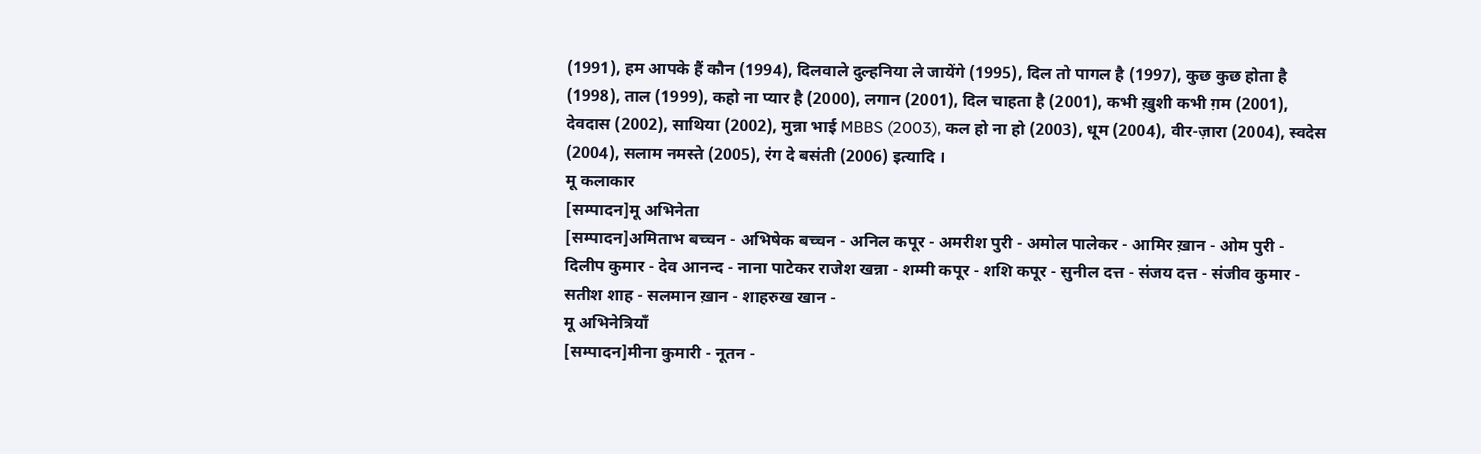(1991), हम आपके हैं कौन (1994), दिलवाले दुल्हनिया ले जायेंगे (1995), दिल तो पागल है (1997), कुछ कुछ होता है (1998), ताल (1999), कहो ना प्यार है (2000), लगान (2001), दिल चाहता है (2001), कभी ख़ुशी कभी ग़म (2001), देवदास (2002), साथिया (2002), मुन्ना भाई MBBS (2003), कल हो ना हो (2003), धूम (2004), वीर-ज़ारा (2004), स्वदेस (2004), सलाम नमस्ते (2005), रंग दे बसंती (2006) इत्यादि ।
मू कलाकार
[सम्पादन]मू अभिनेता
[सम्पादन]अमिताभ बच्चन - अभिषेक बच्चन - अनिल कपूर - अमरीश पुरी - अमोल पालेकर - आमिर ख़ान - ओम पुरी - दिलीप कुमार - देव आनन्द - नाना पाटेकर राजेश खन्ना - शम्मी कपूर - शशि कपूर - सुनील दत्त - संजय दत्त - संजीव कुमार - सतीश शाह - सलमान ख़ान - शाहरुख खान -
मू अभिनेत्रियाँ
[सम्पादन]मीना कुमारी - नूतन -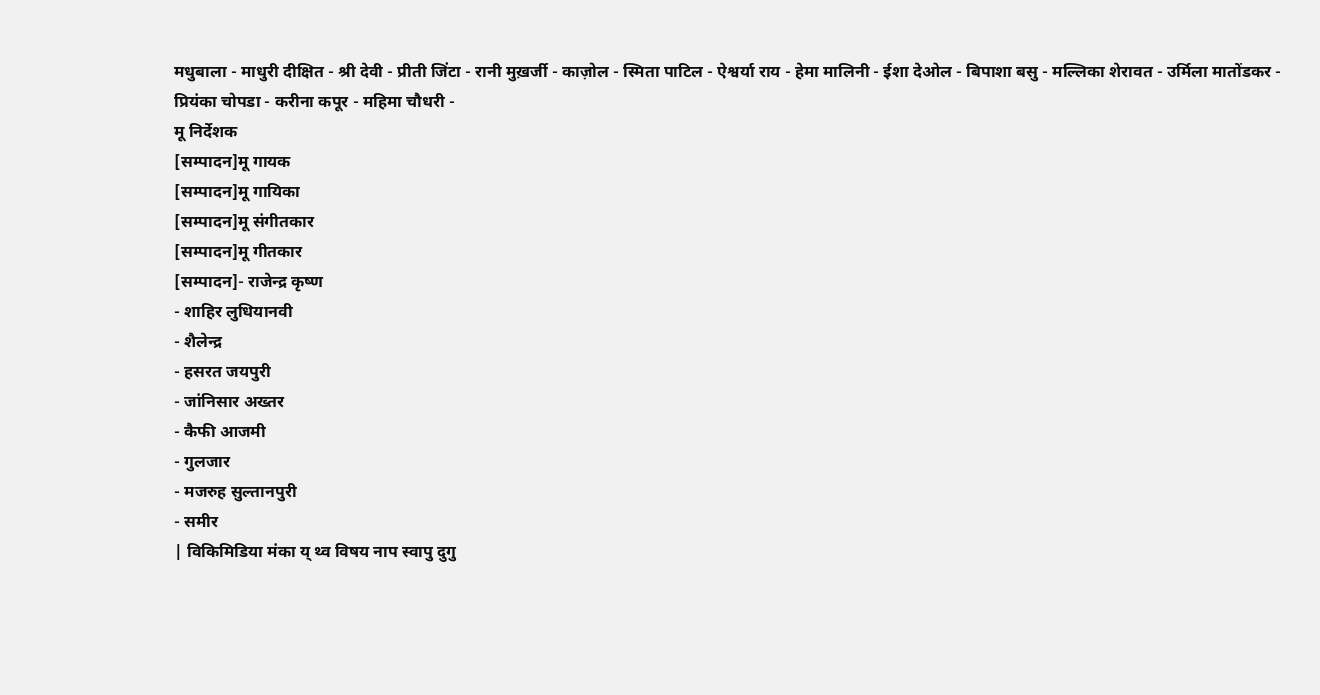मधुबाला - माधुरी दीक्षित - श्री देवी - प्रीती जिंटा - रानी मुख़र्जी - काज़ोल - स्मिता पाटिल - ऐश्वर्या राय - हेमा मालिनी - ईशा देओल - बिपाशा बसु - मल्लिका शेरावत - उर्मिला मातोंडकर - प्रियंका चोपडा - करीना कपूर - महिमा चौधरी -
मू निर्देशक
[सम्पादन]मू गायक
[सम्पादन]मू गायिका
[सम्पादन]मू संगीतकार
[सम्पादन]मू गीतकार
[सम्पादन]- राजेन्द्र कृष्ण
- शाहिर लुधियानवी
- शैलेन्द्र
- हसरत जयपुरी
- जांनिसार अख्तर
- कैफी आजमी
- गुलजार
- मजरुह सुल्तानपुरी
- समीर
| विकिमिडिया मंका य् थ्व विषय नाप स्वापु दुगु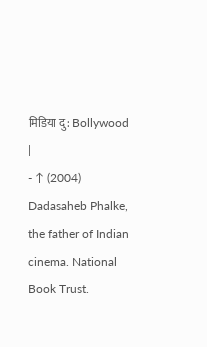मिडिया दु: Bollywood |
- ↑ (2004) Dadasaheb Phalke, the father of Indian cinema. National Book Trust.